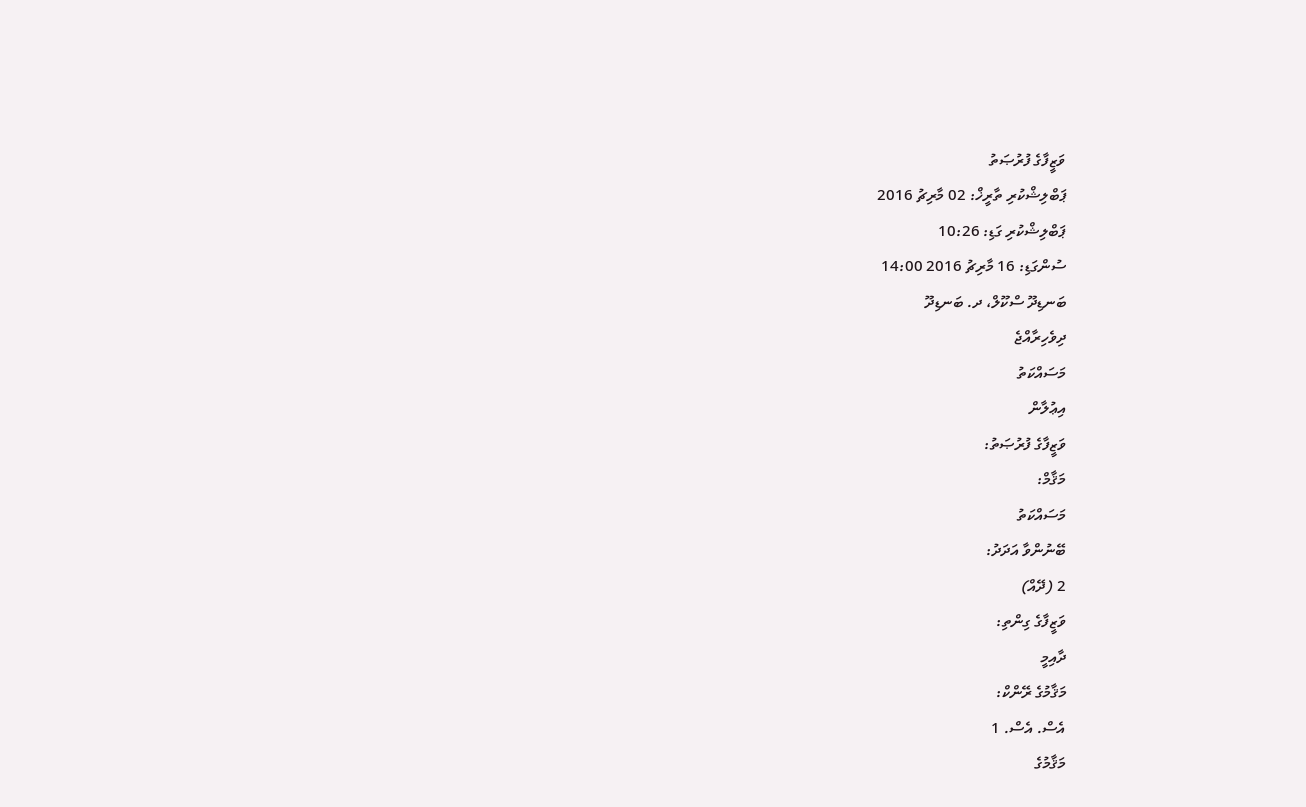ވަޒީފާގެ ފުރުޞަތު
ޕަބްލިޝްކުރި ތާރީޚް: 02 މާރިޗު 2016
ޕަބްލިޝްކުރި ގަޑި: 10:26
ސުންގަޑި: 16 މާރިޗު 2016 14:00
ބަނޑިދޫ ސްކޫލް، ދ. ބަނޑިދޫ
ދިވެހިރާއްޖެ
މަސައްކަތު
އިޢުލާން
ވަޒީފާގެ ފުރުޞަތު:
މަޤާމް:
މަސައްކަތު
ބޭނުންވާ އަދަދު:
2 (ދޭއް)
ވަޒީފާގެ ގިންތި:
ދާއިމީ
މަޤާމުގެ ރޭންކް:
އެސް. އެސް. 1
މަޤާމުގެ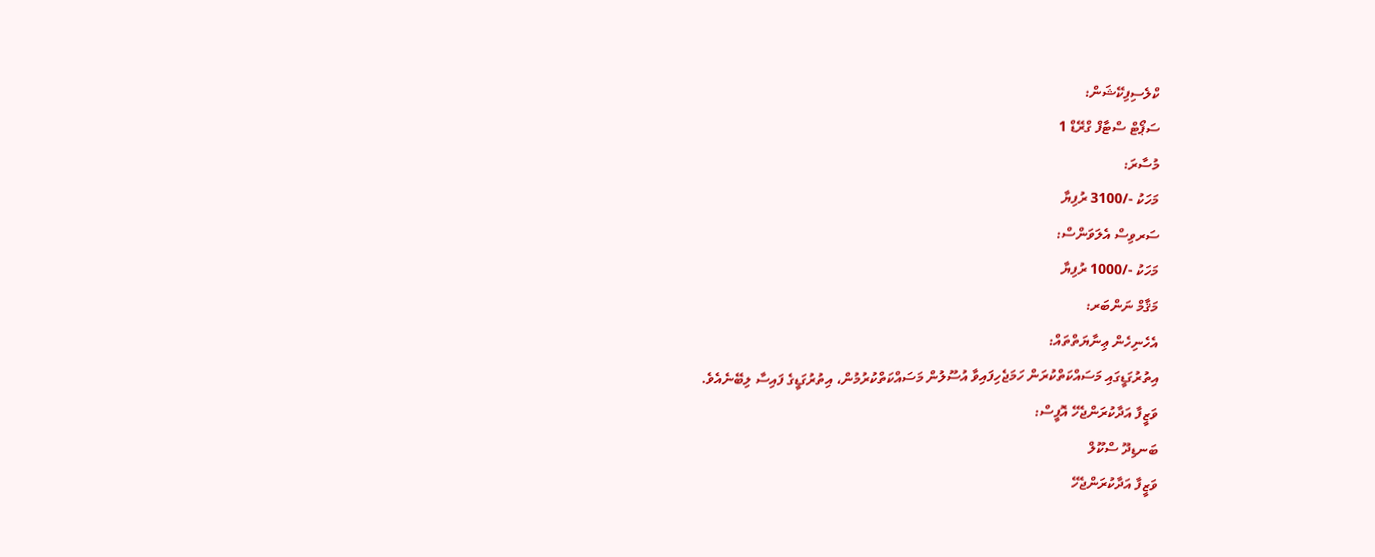ކްލެސިފިކޭޝަން:
ސަޕޯޓް ސްޓާފް ގްރޭޑް 1
މުސާރަ:
މަހަކު -/3100 ރުފިޔާ
ސަރވިސް އެލަވަންސް:
މަހަކު -/1000 ރުފިޔާ
މަޤާމް ނަންބަރ:
އެހެނިހެން ޢިނާޔަތްތައް:
އިތުރުގަޑީގައި މަސައްކަތްކުރަން ހަމަޖެހިފައިވާ އުސޫލުން މަސައްކަތްކުރުމުން، އިތުރުގަޑީގެ ފައިސާ ލިބޭނެއެވެ.
ވަޒީފާ އަދާކުރަންޖެހޭ އޮފީސް:
ބަނޑިދޫ ސްކޫލް
ވަޒީފާ އަދާކުރަންޖެހޭ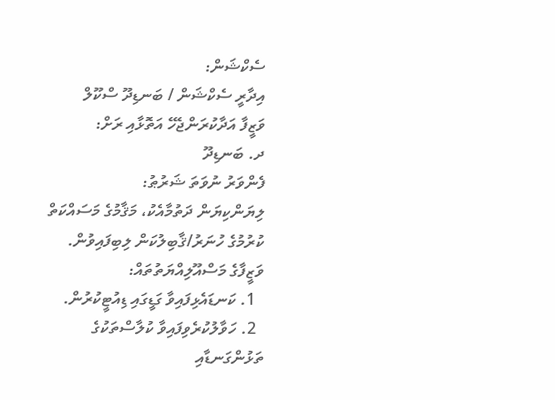ސެކްޝަން:
އިދާރީ ސެކްޝަން / ބަނޑިދޫ ސްކޫލް
ވަޒީފާ އަދާކުރަންޖެހޭ އަތޮޅާއި ރަށް:
ދ. ބަނޑިދޫ
ފެންވަރު ނުވަތަ ޝަރުޠު:
ލިޔަންކިޔަން ދަތުމާއެކު، މަޤާމުގެ މަސައްކަތް ކުރުމުގެ ހުނަރު/ޤާބިލުކަން ލިބިފައިވުން.
ވަޒީފާގެ މަސްއޫލިއްޔަތުތައް:
  1. ކަނޑައެޅިފައިވާ ގަޑީގައި ޑިއުޓީކުރުން.
  2. ހަވާލުކުރެވިފައިވާ ކުލާސްތަކުގެ ތަޅުންގަނޑާއި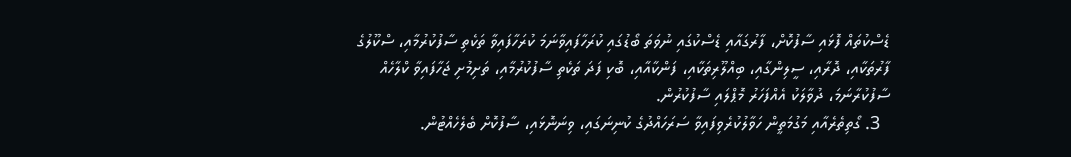ޑެސްކުތައް ފޮޅައި ސާފުކޮށް، ފާރުގައާއި ޑެސްކުގައި ނުވަތަ ބޯޑުގައި ކުރަހާފައިވާނަމަ ކުރަހާފައިވާ ތަކެތި ސާފުކުރުމާއި، ސްކޫލުގެ ފާރުތަކާއި، ދޮރާއި، ސީލިންގާއި، ބިއްލޫރިތަކާއި، ފަންކާއާއި، ބޮކި ފަދަ ތަކެތި ސާފުކުރުމާއި، ތަށިމުށި ޖަހާފައިވާ ކްލާހެއް ސާފުކުރާނަމަ، ދުވާލަކު އެއްފަހަރު މޮޕްލައި ސާފުކުރުން.
  3. ގޯތިތެރެއާއި މަގުމަތީން ހަވާލުކުރެވިފައިވާ ސަރަހައްދުގެ ކުނިނަގައި، ވިނަނޮޅައި، ސާފުކޮށް ބެލެހެއްޓުން.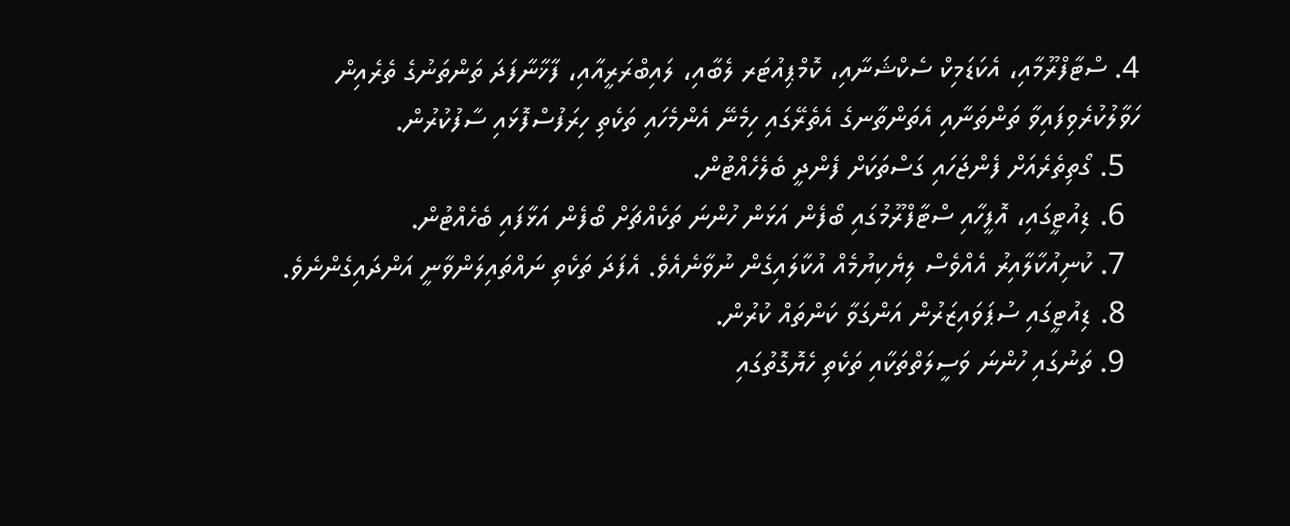4. ސްޓާފްރޫމާއި، އެކަޑަމިކް ސެކްޝަނާއި، ކޮމްޕިއުޓަރ ލެބާއި، ލައިބްރަރީއާއި، ފާޚާނާފަދަ ތަންތަނުގެ ތެރެއިން ހަވާލުކުރެވިފައިވާ ތަންތަނާއި އެތަންތާނގެ އެތެރޭގައި ހިމެނޭ އެންމެހައި ތަކެތި ހިރަފުސްފޮޅައި ސާފުކުރުން.
  5. ގޯތިތެރެއަށް ފެންޖަހައި ގަސްތަކަށް ފެންދީ ބެލެހެއްޓުން.
  6. ޑިއުޓީގައި، އޮފީހާއި ސްޓާފްރޫމުގައި ބޯފެން އަޅަން ހުންނަ ތަކެއްޗަށް ބޯފެން އަޅާފައި ބެހެއްޓުން.
  7. ކުނިއުކާލާއިރު އެއްވެސް ލިޔެކިޔުމެއް އުކާލައިގެން ނުވާނެއެވެ. އެފަދަ ތަކެތި ނައްތައިލަންވާނީ އަންދައިގެންނެވެ.
  8. ޑިއުޓީގައި ސުޕަވައިޒަރުން އަންގަވާ ކަންތައް ކުރުން.
  9. ތަނުގައި ހުންނަ ވަސީލަތްތަކާއި ތަކެތި ހެޔޮގޮތުގައި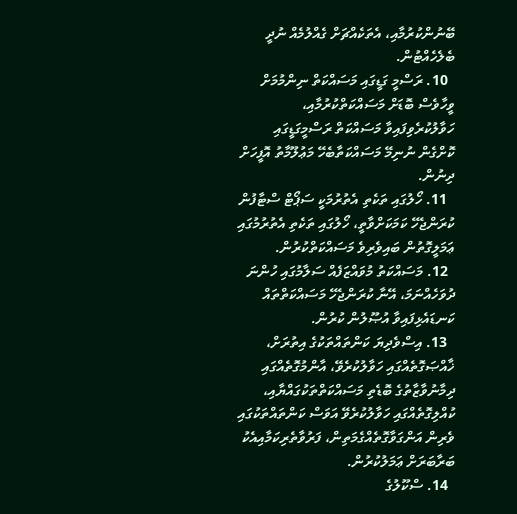ބޭނުންކުރުމާއި، އެތަކެއްޗަށް ގެއްލުމެއް ނުދީ ބެލެހެއްޓުން.
  10. ރަސްމީ ގަޑީގައި މަސައްކަތް ނިންމުމަށް ވީހާވެސް ބޮޑަށް މަސައްކަތްކުރުމާއި، ހަވާލުކުރެވިފައިވާ މަސައްކަތް ރަސްމީގަޑީގައި ކޮށްގެން ނުނިމޭ މަސައްކަތާބެހޭ މަޢުލޫމާތު އޮފީހަށް ދިނުން.
  11. ހޯލުގައި ތަކެތި އެތުރުމަކީ ސަޕޯޓް ސްޓާފުން ކުރަންޖެހޭ ކަމަކަށްވާތީ، ހޯލުގައި ތަކެތި އެތުރުމުގައި ޢަމަލީގޮތުން ބައިވެރިވެ މަސައްކަތްކުރުން.
  12. މަސައްކަތު މުވައްޒަފެއް ސަލާމުގައި ހުންނަ ދުވަހެއްނަމަ، އޭނާ ކުރަންޖެހޭ މަސައްކަތްތައް ކަނޑައެޅިފައިވާ އުޞޫލުން ކުރުން.
  13. އިސްވެދިޔަ ކަންތައްތަކުގެ އިތުރަށް، ޚާއްޞަގޮތެއްގައި ހަވާލުކުރެވޭ، އާންމުގޮތެއްގައި ދިމާނުވާޒާތުގެ ބޮޑެތި މަސައްކަތްތަކުގައްޔާއި، ކުއްލިގޮތެއްގައި ހަވާލުކުރެވޭ އަވަސް ކަންތައްތަކުގައި ވެރިން އަންގަވާގޮތެއްގެމަތިން، ފަރުވާތެރިކަމާއިއެކު ބަރާބަރަށް ޢަމަލުކުރުން.
  14. ސްކޫލުގެ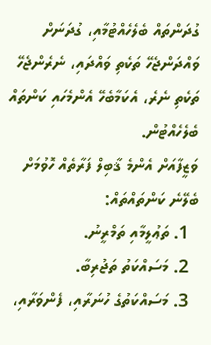ގުދަންތައް ބެލެހެއްޓުމާއި، ގުދަނަށް ވައްދަންޖެހޭ ތަކެތި ވައްދައި، ނެރެންޖެހޭ ތަކެތި ނެރެ، އެކަމާބެހޭ އެންމެހައި ކަންތައް ބެލެހެއްޓުން.
ވަޒީފާއަށް އެންމެ ޤާބިލް ފަރާތެއް ހޮވުމަށް ބެލޭނެ ކަންތައްތައް:
  1. ތަޢުލީމާއި ތަމްރީނު.
  2. މަސައްކަތު ތަޖުރިބާ.
  3. މަސައްކަތުގެ ހުނަރާއި، ފެންވަރާއި،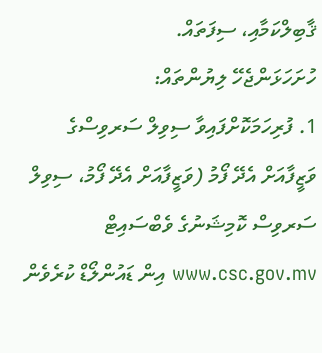ޤާބިލްކަމާއި، ސިފަތައް.
ހުށަހަޅަންޖެހޭ ލިޔުންތައް:
1. ފުރިހަމަކޮށްފައިވާ ސިވިލް ސަރވިސްގެ ވަޒީފާއަށް އެދޭ ފޯމު (ވަޒީފާއަށް އެދޭ ފޯމު، ސިވިލް ސަރވިސް ކޮމިޝަނުގެ ވެބްސައިޓް www.csc.gov.mv އިން ޑައުންލޯޑް ކުރެވެން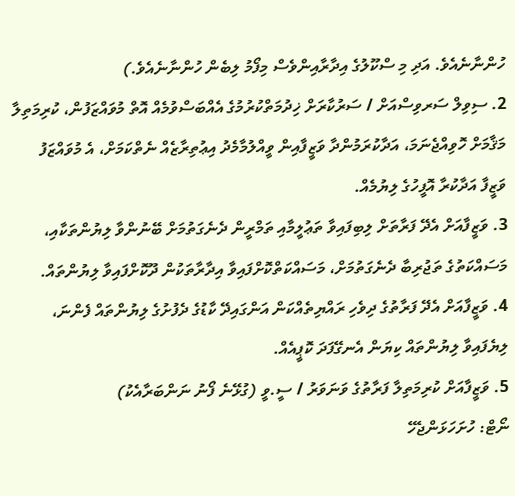ހުންނާނެއެވެ. އަދި މި ސްކޫލުގެ އިދާރާއިންވެސް މިފޯމު ލިބެން ހުންނާނެއެވެ.)
2. ސިވިލް ސަރވިސްއަށް / ސަރުކާރަށް ޚިދުމަތްކުރުމުގެ އެއްބަސްވުމެއް އޮތް މުވައްޒަފުން، ކުރިމަތިލާ މަޤާމަށް ހޮވިއްޖެނަމަ، އަދާކުރަމުންދާ ވަޒީފާއިން ވީއްލުމާމެދު އިޢުތިރާޒެއް ނެތްކަމަށް، އެ މުވައްޒަފު ވަޒީފާ އަދާކުރާ އޮފީހުގެ ލިޔުމެއް.
3. ވަޒީފާއަށް އެދޭ ފަރާތަށް ލިބިފައިވާ ތަޢުލީމާއި ތަމްރީން ދެނެގަތުމަށް ބޭނުންވާ ލިޔުންތަކާއި، މަސައްކަތުގެ ތަޖުރިބާ ދެނެގަތުމަށް، މަސައްކަތްކޮށްފައިވާ އިދާރާތަކުން ދޫކޮށްފައިވާ ލިޔުންތައް.
4. ވަޒީފާއަށް އެދޭ ފަރާތުގެ ދިވެހި ރައްޔިތެއްކަން އަންގައިދޭ ކާޑުގެ ދެފުށުގެ ލިޔުންތައް ފެންނަ، ލިޔެފައިވާ ލިޔުންތައް ކިޔަން އެނގޭފަދަ ކޮޕީއެއް.
5. ވަޒީފާއަށް ކުރިމަތިލާ ފަރާތުގެ ވަނަވަރު / ސީ.ވީ (ގުޅޭނެ ފޯނު ނަންބަރާއެކު)
ނޯޓް: ހުށަހަޅަންޖެހޭ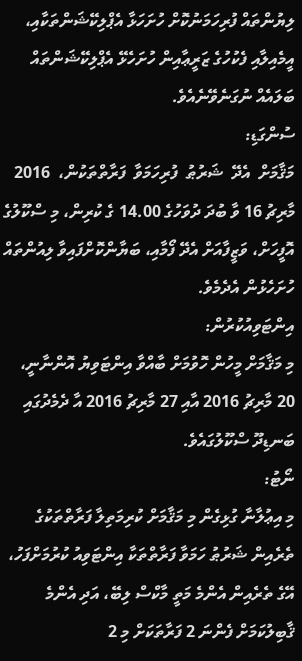ލިޔުންތައް ފުރިހަމަނުކޮށް ހުށަހަޅާ އެޕްލިކޭޝަންތަކާއި، އީމެއިލާއި ފެކުހުގެ ޒަރީޢާއިން ހުށަހެޅޭ އެޕްލިކޭޝަންތައް ބަލައެއް ނުގަނެވޭނެއެވެ.
ސުންގަޑި:
މަޤާމަށް  އެދޭ  ޝަރުޠު  ފުރިހަމަވާ  ފަރާތްތަކުން،  2016 މާރިޗު 16 ވާ ބުދަ ދުވަހުގެ 14.00 ގެ ކުރިން، މި ސްކޫލުގެ އޮފީހަށް، ވަޒީފާއަށް އެދޭ ފޯމާއި، ބަޔާންކޮށްފައިވާ ލިއުންތައް ހުށަހެޅުން އެދެމެވެ.
އިންޓަވިއުކުރުން:
މި މަޤާމަށް މީހުން ހޮވުމަށް ބާއްވާ އިންޓަވިޔު އޮންނާނީ، 20 މާރިޗު 2016 އާއި 27 މާރިޗު 2016 އާ ދެމެދުގައި ބަނޑިދޫ ސްކޫލުގައެވެ.
ނޯޓު:
މި އިޢުލާނާ ގުޅިގެން މި މަޤާމަށް ކުރިމަތިލާ ފަރާތްތަކުގެ ތެރެއިން ޝަރުޠު ހަމަވާ ފަރާތްތަކާ އިންޓަވިއު ކުރުމަށްފަހު، އޭގެ ތެރެއިން އެންމެ މަތީ މާކްސް ލިބޭ، އަދި އެންމެ ޤާބިލުކަމަށް ފެންނަ 2 ފަރާތަކަށް މި 2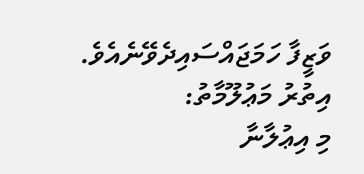ވަޒީފާ ހަމަޖައްސައިދެވޭނެއެވެ.
އިތުރު މަޢުލޫމާތު:
މި އިޢުލާނާ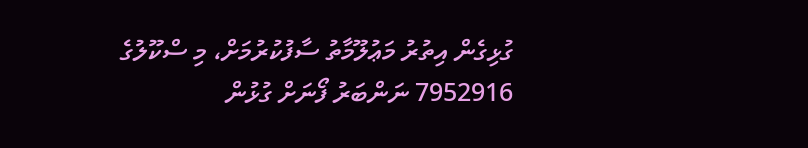ގުޅިގެން އިތުރު މަޢުލޫމާތު ސާފުކުރުމަށް، މި ސްކޫލުގެ 7952916 ނަންބަރު ފޯނަށް ގުޅުން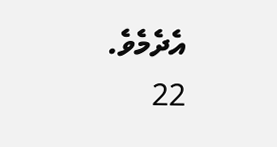އެދެމެވެ.
22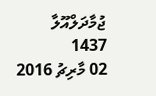ޖުމާދަލްއޫލާ 1437
02 މާރިޗު 2016